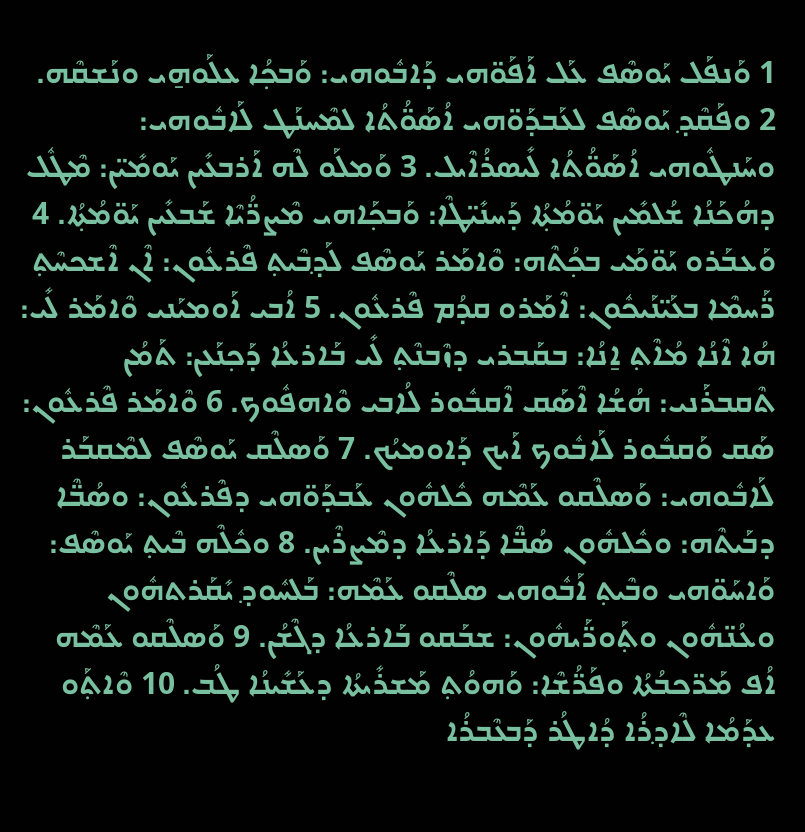1 ܘܰܢܦܰܠ ܝܰܘܣܶܦ ܥܰܠ ܐܰܦܰܘ̈ܗܝ ܕܰܐܒܽܘܗܝ: ܘܰܒܟ݂ܳܐ ܥܠܰܘܗ̱ܝ ܘܢܰܫܩܶܗ. 2 ܘܦܰܩܶܕ݂ ܝܰܘܣܶܦ ܠܥܰܒܕܰܘ̈ܗܝ ܐܳܣܰܘ̈ܳܬܳܐ ܠܡܶܚܢܰܛ ܠܰܐܒܽܘܗܝ: ܘܚܰܢܛܽܘܗܝ ܐܳܣܰܘ̈ܳܬܳܐ ܠܺܝܣܪܳܐܶܝܠ. 3 ܘܰܡܠܰܘ ܠܶܗ ܐܰܪܒܥܺܝܢ ܝܰܘܡܺܝ̈ܢ: ܡܶܛܽܠ ܕܗܳܟܰܢܳܐ ܫܳܠܡܺܝܢ ܝܰܘ̈ܡܳܬ݂ܳܐ ܕܰܚܢܺܝ̈ܛܶܐ: ܘܰܒܟ݂ܰܐܗܝ ܡܶܨܖ̈ܳܝܶܐ ܫܰܒܥܺܝܢ ܝܰܘ̈ܡܳܬ݂ܳܐ. 4 ܘܰܥܒܰܪܘ ܝܰܘ̈ܡܰܝ ܒܟ݂ܳܬܶܗ: ܘܶܐܡܰܪ ܝܰܘܣܶܦ ܠܰܕ݂ܒܶܝܬ݂ ܦܶܪܥܽܘܢ: ܐܶܢ ܐܶܫܟܚܶܬ݂ ܖ̈ܰܚܡܶܐ ܒܥܰܝ̈ܢܰܝܟܽܘܢ: ܐܶܡܰܪܘ ܩܕܳܡ ܦܶܪܥܽܘܢ. 5 ܐܳܒܝ ܐܰܘܡܝܰܢܝ ܘܶܐܡܰܪ ܠܺܝ: ܗܳܐ ܐܶܢܳܐ ܡܳܐܶܬ݂ ܐ̱ܢܳܐ: ܒܩܰܒܪܝ ܕܙܶܒܢܶܬ݂ ܠܺܝ ܒܰܐܪܥܳܐ ܕܰܟ݂ܢܰܥܢ: ܬܰܡܳܢ ܬܶܩܒܪܰܢܝ: ܗܳܫܳܐ ܐܶܣܰܩ ܐܶܩܒܽܘܪ ܠܳܐܒܝ ܘܶܐܗܦܽܘܟ. 6 ܘܶܐܡܰܪ ܦܶܪܥܽܘܢ: ܣܰܩ ܘܰܩܒܽܘܪ ܠܰܐܒܽܘܟ ܐܰܝܟ ܕܰܐܘܡܝܳܟ. 7 ܘܰܣܠܶܩ ܝܰܘܣܶܦ ܠܡܶܩܒܰܪ ܠܰܐܒܽܘܗܝ: ܘܰܣܠܶܩܘ ܥܰܡܶܗ ܟܽܠܗܽܘܢ ܥܰܒܕܰܘ̈ܗܝ ܕܦܶܪܥܽܘܢ: ܘܣܳܒ̈ܶܐ ܕܒܰܝܬܶܗ: ܘܟܽܠܗܽܘܢ ܣܳܒ̈ܶܐ ܕܰܐܪܥܳܐ ܕܡܶܨܪܶܝܢ. 8 ܘܟܽܠܶܗ ܒܶܝܬ݂ ܝܰܘܣܶܦ: ܘܰܐܚܰܘ̈ܗܝ ܘܒܶܝܬ݂ ܐܰܒܽܘܗܝ ܣܠܶܩܘ ܥܰܡܶܗ: ܒܰܠܚܽܘܕ݂ ܝܺܩܰܪܬܗܽܘܢ ܘܥܳܢ̈ܗܽܘܢ ܘܬ݂ܰܘܖ̈ܰܝܗܽܘܢ: ܫܒܰܩܘ ܒܰܐܪܥܳܐ ܕܓܶܫܳܢ. 9 ܘܰܣܠܶܩܘ ܥܰܡܶܗ ܐܳܦ ܡܰܖ̈ܟܒܳܬܳܐ ܘܦܰܖ̈ܳܫܶܐ: ܘܰܗܘܳܬ݂ ܡܰܫܪܺܝܬܳܐ ܕܥܰܫܺܝܢܳܐ ܛܳܒ. 10 ܘܶܐܬ݂ܰܘ ܥܕܰܡܳܐ ܠܶܐܕ݂ܪܳܐ ܕܳܐܛܳܪ ܕܰܒܥܶܒܪܳܐ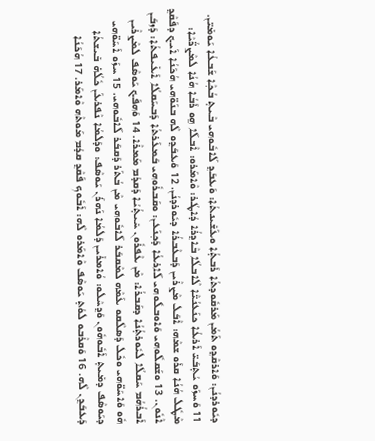ܕܝܽܘܪܕܢܳܢ: ܘܰܐܪܩܶܕ݂ܘ ܬܰܡܳܢ ܡܰܪܩܽܘܕܬܳܐ ܪܰܒܬ݂ܳܐ ܘܥܰܫܺܝܢܬܳܐ: ܘܰܥܒܰܕ݂ ܠܰܐܒܽܘܗܝ ܒܶܝܬ݂ ܒܳܟ݂ܶܐ ܫܰܒܥܳܐ ܝܰܘܡܺܝ̈ܢ. 11 ܘܰܚܙܰܘ ܝܳܬ݂ܒܰܝ̈ ܐܰܪܥܳܐ ܟܢܰܥܢܳܝ̈ܶܐ ܠܶܐܒܠܳܐ ܒܶܐܕ݂ܪܳܐ ܕܳܐܛܳܪ: ܘܶܐܡܰܪܘ: ܐܶܒܠܰܐ ܗ̱ܘ ܪܰܒܳܐ ܗܳܢܳܐ ܠܡܶܨܖ̈ܳܝܶܐ: ܡܶܛܽܠ ܗܳܢܳܐ ܩܪܰܘ ܫܡܶܗ: ܐܶܒܰܠ ܡܶܨܪܶܝܢ ܕܰܒܥܶܒܪܳܐ ܕܝܽܘܪܕܢܳܢ. 12 ܘܰܥܒܰܕ݂ܘ ܠܶܗ ܒܢܰܘ̈ܗܝ ܗܳܟܰܢܳܐ ܐܰܝܟ ܕܦܰܩܶܕ݂ ܐܶܢܽܘܢ. 13 ܘܫܰܩܠܽܘܗܝ ܘܰܐܘܒܠܽܘܗܝ ܠܰܐܪܥܳܐ ܕܰܟ݂ܢܰܥܢ: ܘܩܰܒܪܽܘܗܝ ܒܰܡܥܰܪܬܳܐ ܕܰܒܚܰܩܠܳܐ ܐܰܥܺܝܦܬܳܐ: ܕܰܙܒܰܢ ܐܰܒܪܳܗܳܡ ܚܰܩܠܳܐ ܠܝܽܘܪܬ݂ܳܢܳܐ ܕܩܰܒܪܳܐ: ܡܶܢ ܥܶܦܪܽܘܢ ܚܺܝܬ݂ܳܝܳܐ ܕܰܩܕܳܡ ܡܰܡܪܶܐ. 14 ܘܰܗܦܰܟ ܝܰܘܣܶܦ ܠܡܶܨܪܶܝܢ ܗܽܘ ܘܰܐܚܰܘ̈ܗܝ ܘܟܽܠ ܕܰܣܠܶܩܘ ܥܰܡܶܗ ܠܡܶܩܒܰܪ ܠܰܐܒܽܘܗܝ ܡܶܢ ܒܳܬܰܪ ܕܰܩܒܰܪ ܠܰܐܒܽܘܗܝ. 15 ܚܙܰܘ ܐܰܚܰܘ̈ܗܝ ܕܝܰܘܣܶܦ ܕܡܺܝܬ݂ ܐܰܒܽܘܗܽܘܢ ܘܰܕ݂ܚܶܠܘ: ܘܳܐܡܪܺܝܢ ܕܰܠܡܳܐ ܢܰܗܪܰܢ ܝܰܘܣܶܦ: ܘܕܰܠܡܳܐ ܢܶܦܪܥܰܢ ܟܽܠܳܗ̇ ܒܺܝܫܬܳܐ ܕܰܥܒܰܕ݂ܢ ܠܶܗ. 16 ܘܰܩܪܶܒܘ ܠܘܳܬ݂ ܝܰܘܣܶܦ ܘܶܐܡܰܪܘ ܠܶܗ: ܐܰܒܽܘܟ ܦܰܩܶܕ݂ ܩܕܳܡ ܡܰܘܬܶܗ ܘܶܐܡܰܪ. 17 ܗܳܟܰܢܳܐ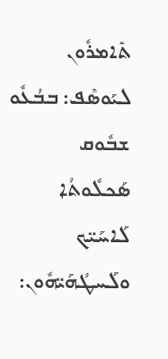ܬܺܐܡܪܽܘܢ ܠܝܰܘܣܶܦ: ܒܒܳܥܽܘ ܫܒܽܘܩ ܣܰܟܠܽܘܬܳܐ ܠܰܐܚܰܝ̈ܟ ܘܠܰܚܛܳܗܰܝ̈ܗܽܘܢ: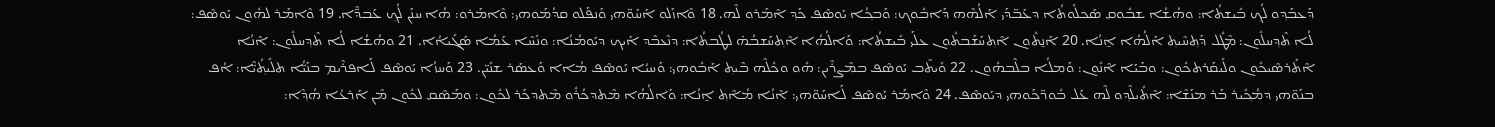ܕܰܥܒܰܕ݂ܘ ܠܳܟ݂ ܒܺܝܫܬܳܐ: ܘܗܳܫܳܐ ܫܒܽܘܩ ܣܰܟܠܽܘܬܳܐ ܕܥܰܒ̈ܕܰܝ ܐܰܠܳܗܶܗ ܕܰܐܒܽܘܟ: ܘܰܒܟ݂ܳܐ ܝܰܘܣܶܦ ܟܰܕ݂ ܐܶܡܰܪܘ ܠܶܗ. 18 ܘܶܐܙܰܠܘ ܐܰܚܰܘ̈ܗܝ ܘܰܢܦܰܠܘ ܩܕܳܡܰܘܗܝ: ܘܶܐܡܰܪܘ: ܗܳܐ ܚܢܰܢ ܠܳܟ݂ ܥܰܒܕ̈ܶܐ. 19 ܘܶܐܡܰܪ ܠܗܽܘܢ ܝܰܘܣܶܦ: ܠܳܐ ܬܶܕ݂ܚܠܽܘܢ: ܡܶܛܽܠ ܕܰܬ݂ܚܶܝܬ݂ ܐܰ‌ܠܳܗܳܐ ܐ̱ܢܳܐ. 20 ܐܰܢ̱ܬܽܘܢ ܐܶܬ݂ܚܰܫܰܒܬܽܘܢ ܥܠܰܝ ܒܺܝܫܬܳܐ: ܘܰܐ‌ܠܳܗܳܐ ܐܶܬ݂ܚܰܫܒܳܗ̇ ܠܛܳܒܬܳܐ: ܕܢܶܥܒܶܕ ܐܰܝܟ ܕܝܰܘܡܳܢܳܐ: ܘܢܺܚܶܐ ܥܰܡܳܐ ܣܰܓܺܝܐܳܐ. 21 ܘܗܳܫܳܐ ܠܳܐ ܬܶܕ݂ܚܠܽܘܢ: ܐܶܢܳܐ ܐܶܬܰܪܣܶܝܟܽܘܢ ܘܠܺܝܩܰܪܬܟܽܘܢ: ܘܒܰܝܰܐ ܐܶܢܽܘܢ: ܘܰܡܠܳܐ ܒܠܶܒܗܽܘܢ. 22 ܘܺܝܬܶܒ ܝܰܘܣܶܦ ܒܡܶܨܪܶܝܢ: ܗܽܘ ܘܟܽܠܶܗ ܒܶܝܬ݂ ܐܰܒܽܘܗܝ: ܘܰܚܝܳܐ ܝܰܘܣܶܦ ܡܳܐܐ ܘܰܥܣܰܪ ܫܢܺܝ̈ܢ. 23 ܘܰܚܙܳܐ ܝܰܘܣܶܦ ܠܰܐܦܪܶܝܡ ܒܢܰܝ̈ܳܐ ܬܠܺܝܬ݂ܳܝ̈ܶܐ: ܐܳܦ ܒܢܰܘ̈ܗܝ ܕܡܳܟ݂ܺܝܪ ܒܰܪ ܡܢܰܫܶܐ: ܐܶܬܺܝܠܶܕ݂ܘ ܠܶܗ ܥܰܠ ܒܽܘܖ̈ܟܰܘܗܝ ܕܝܰܘܣܶܦ. 24 ܘܶܐܡܰܪ ܝܰܘܣܶܦ ܠܰܐܚܰܘ̈ܗܝ: ܐܶܢܳܐ ܡܳܐܶܬ݂ ܐ̱ܢܳܐ: ܘܰܐ‌ܠܳܗܳܐ ܡܶܬܕܟܳܪܽܘ ܡܶܬܕܟܰܪ ܠܟܽܘܢ: ܘܡܰܣܶܩ ܠܟܽܘܢ ܡܶܢ ܐܰܪܥܳܐ ܗܳܕ݂ܶܐ: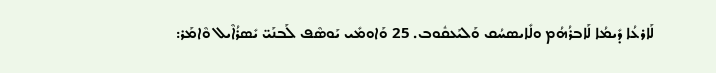ܠܰܐܪܥܳܐ ܕܺܝܡܳܐ ܠܰܐܒܪܳܗܳܡ ܘܠܺܐܝܣܚܳܩ ܘܰܠܝܰܥܩܽܘܒ. 25 ܘܰܐܘܡܺܝ ܝܰܘܣܶܦ ܠܰܒܢܰܝ̈ ܝܺܣܪܳܐܶܝܠ ܘܶܐܡܰܪ: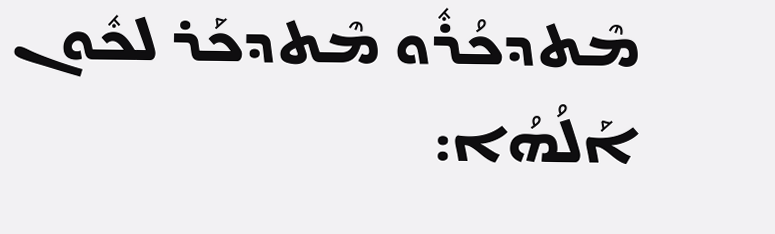ܡܶܬܕܟܳܪܽܘ ܡܶܬܕܟܰܪ ܠܟܽܘܢ ܐܰ‌ܠܳܗܳܐ: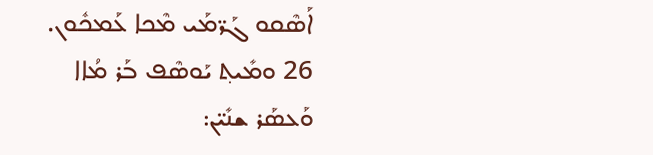ܐܰܣܶܩܘ ܓܰܖ̈ܡܰܝ ܡܶܟܐ ܥܰܡܟܽܘܢ. 26 ܘܡܺܝܬ݂ ܝܰܘܣܶܦ ܒܰܪ ܡܳܐܐ ܘܰܥܣܰܪ ܫܢܺܝ̈ܢ: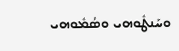ܘܚܰܢܛܽܘܗܝ ܘܣܳܡܽܘܗܝ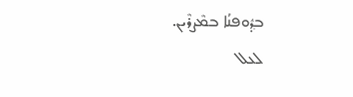ܒܕ݂ܽܘܦܢܳܐ ܒܡܶܨܪܶܝܢ.
ܠܥܠ